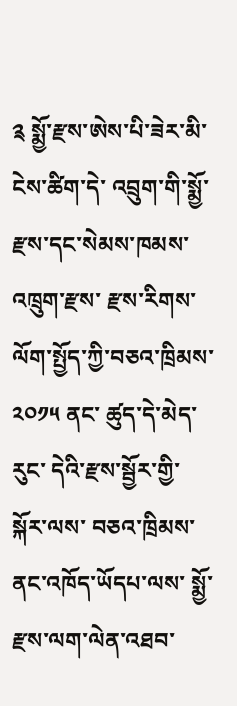༉ སྨྱོ་རྫས་ཨེས་པི་ཟེར་མི་ ངེས་ཚིག་དེ་ འབྲུག་གི་སྨྱོ་རྫས་དང་སེམས་ཁམས་འཁྲུག་རྫས་ རྫས་རིགས་ལོག་སྤྱོད་ཀྱི་བཅའ་ཁྲིམས་༢༠༡༥ ནང་ ཚུད་དེ་མེད་རུང་ དེའི་རྫས་སྦྱོར་གྱི་སྐོར་ལས་ བཅའ་ཁྲིམས་ནང་འཁོད་ཡོདཔ་ལས་ སྨྱོ་རྫས་ལག་ལེན་འཐབ་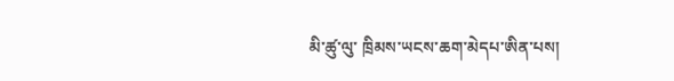མི་ཚུ་ལུ་ ཁྲིམས་ཡངས་ཆག་མེདཔ་ཨིན་པས།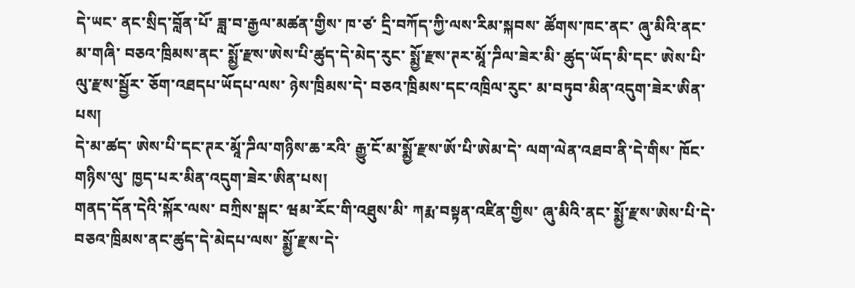དེ་ཡང་ ནང་སྲིད་བློན་པོ་ ཟླ་བ་རྒྱལ་མཚན་གྱིས་ ཁ་ཙ་ དྲི་བཀོད་ཀྱི་ལས་རིམ་སྐབས་ ཚོགས་ཁང་ནང་ ཞུ་མིའི་ནང་ མ་གཞི་ བཅའ་ཁྲིམས་ནང་ སྨྱོ་རྫས་ཨེས་པི་ཚུད་དེ་མེད་རུང་ སྨྱོ་རྫས་ཊར་མཱོ་ཌིལ་ཟེར་མི་ ཚུད་ཡོད་མི་དང་ ཨེས་པི་ལུ་རྫས་སྦྱོར་ ཅོག་འཐདཔ་ཡོདཔ་ལས་ ཉེས་ཁྲིམས་དེ་ བཅའ་ཁྲིམས་དང་འཁྲིལ་རུང་ མ་བཏུབ་མིན་འདུག་ཟེར་ཨིན་པས།
དེ་མ་ཚད་ ཨེས་པི་དང་ཊར་མཱོ་ཌིལ་གཉིས་ཆ་རའི་ རྒྱུ་ངོ་མ་སྨྱོ་རྫས་ཨོ་པི་ཨེམ་དེ་ ལག་ལེན་འཐབ་ནི་དེ་གིས་ ཁོང་གཉིས་ལུ་ ཁྱད་པར་མིན་འདུག་ཟེར་ཨིན་པས།
གནད་དོན་དེའི་སྐོར་ལས་ བཀྲིས་སྒང་ ཝམ་རོང་གི་འཐུས་མི་ ཀརྨ་བསྟན་འཛིན་གྱིས་ ཞུ་མིའི་ནང་ སྨྱོ་རྫས་ཨེས་པི་དེ་ བཅའ་ཁྲིམས་ནང་ཚུད་དེ་མེདཔ་ལས་ སྨྱོ་རྫས་དེ་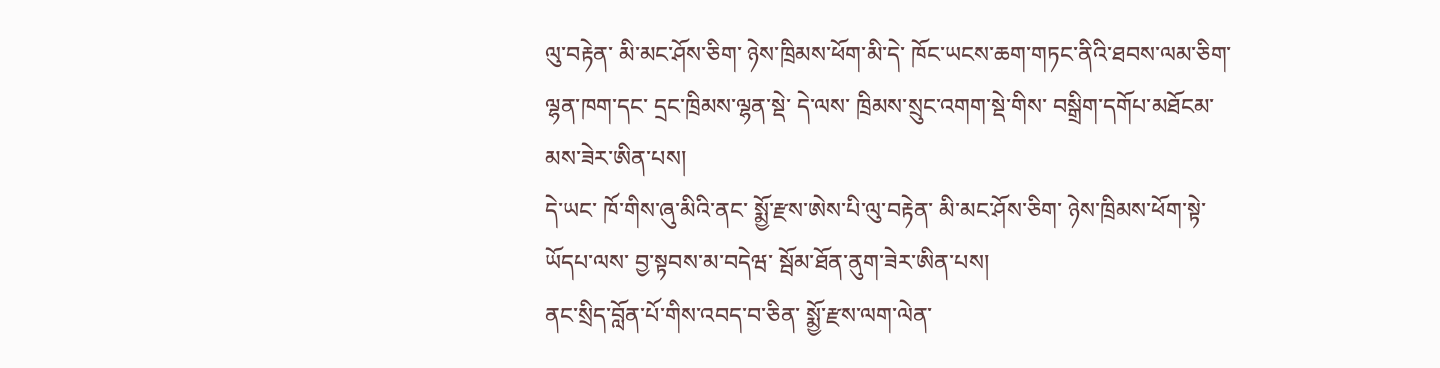ལུ་བརྟེན་ མི་མང་ཤོས་ཅིག་ ཉེས་ཁྲིམས་ཕོག་མི་དེ་ ཁོང་ཡངས་ཆག་གཏང་ནིའི་ཐབས་ལམ་ཅིག་ ལྷན་ཁག་དང་ དྲང་ཁྲིམས་ལྷན་སྡེ་ དེ་ལས་ ཁྲིམས་སྲུང་འགག་སྡེ་གིས་ བསྒྲིག་དགོཔ་མཐོངམ་མས་ཟེར་ཨིན་པས།
དེ་ཡང་ ཁོ་གིས་ཞུ་མིའི་ནང་ སྨྱོ་རྫས་ཨེས་པི་ལུ་བརྟེན་ མི་མང་ཤོས་ཅིག་ ཉེས་ཁྲིམས་ཕོག་སྟེ་ཡོདཔ་ལས་ བྱ་སྟབས་མ་བདེཝ་ སྦོམ་ཐོན་ནུག་ཟེར་ཨིན་པས།
ནང་སྲིད་བློན་པོ་གིས་འབད་བ་ཅིན་ སྨྱོ་རྫས་ལག་ལེན་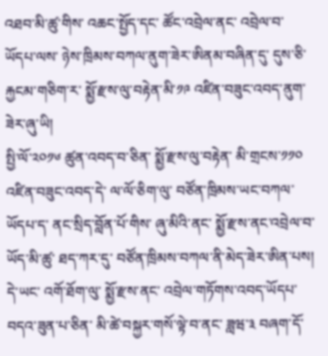འཐབ་མི་ཚུ་གིས་ འཆང་སྤྱོད་དང་ ཚོང་འབྲེལ་ནང་ འབྲེལ་བ་ཡོདཔ་ལས་ ཉེས་ཁྲིམས་བཀལ་ནུག་ཟེར་ཨིནམ་བཞིན་དུ་ དུས་ཅི་ རྐྱངམ་གཅིག་ར་ སྨྱོ་རྫས་ལུ་བརྟེན་མི་༡༩ འཛིན་བཟུང་འབད་ནུག་ཟེར་ཞུ་ཡི།
སྤྱི་ལོ་༢༠༡༦ ཚུན་འབད་བ་ཅིན་ སྨྱོ་རྫས་ལུ་བརྟེན་ མི་གྲངས་༡༡༠ འཛིན་བཟུང་འབད་དེ་ ལ་ལོ་ཅིག་ལུ་ བཙོན་ཁྲིམས་ཡང་བཀལ་ཡོདཔ་ད་ ནང་སྲིད་བློན་པོ་གིས་ ཞུ་མིའི་ནང་ སྨྱོ་རྫས་ནང་འབྲེལ་བ་ཡོད་མི་ཚུ་ ཐད་ཀར་དུ་ བཙོན་ཁྲིམས་བཀལ་ནི་མེད་ཟེར་ཨིན་པས།
དེ་ཡང་ འགོ་ཐོག་ལུ་ སྨྱོ་རྫས་ནང་ འབྲེལ་གཏོགས་འབད་ཡོདཔ་ བདའ་ཟུན་པ་ཅིན་ མི་ཚེ་བསྐྱར་གསོ་ལྟེ་བ་ནང་ ཟླཝ་༣ བཞག་དོ་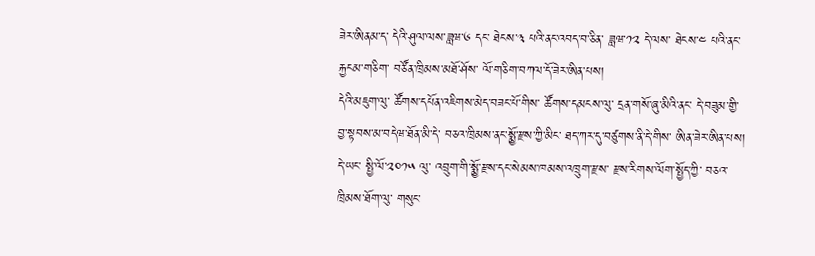ཟེར་ཨིནམ་ད་ དེའི་ཤུལ་ལས་ཟླཝ་༦ དང་ ཐེངས་༣ པའི་ནང་འབད་བ་ཅིན་ ཟླཝ་༡༢ དེ་ལས་ ཐེངས་༤ པའི་ནང་རྐྱངམ་གཅིག་ བཙོན་ཁྲིམས་མཐོ་ཤོས་ ལོ་གཅིག་བཀལ་དོ་ཟེར་ཨིན་པས།
དེའི་མཇུག་ལུ་ ཚོགས་དཔོན་འཇིགས་མེད་བཟང་པོ་གིས་ ཚོགས་དམངས་ལུ་ དྲན་གསོ་ཞུ་མིའི་ནང་ དེ་བཟུམ་གྱི་ བྱ་སྟབས་མ་བདེཝ་ཐོན་མི་དེ་ བཅའ་ཁྲིམས་ནང་སྨྱོ་རྫས་ཀྱི་མིང་ ཐད་ཀར་དུ་བཙུགས་ནི་དེ་གིས་ ཨིན་ཟེར་ཨིན་པས།
དེ་ཡང་ སྤྱི་ལོ་༢༠༡༥ ལུ་ འབྲུག་གི་སྨྱོ་རྫས་དང་སེམས་ཁམས་འཁྲུག་རྫས་ རྫས་རིགས་ལོག་སྤྱོད་ཀྱི་ བཅའ་ཁྲིམས་ཐོག་ལུ་ གསུང་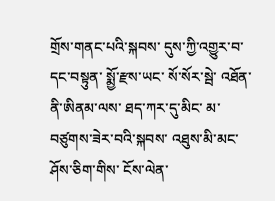གྲོས་གནང་པའི་སྐབས་ དུས་ཀྱི་འགྱུར་བ་དང་བསྟུན་ སྨྱོ་རྫས་ཡང་ སོ་སོར་སྦེ་ འཐོན་ནི་ཨིནམ་ལས་ ཐད་ཀར་དུ་མིང་ མ་བཙུགས་ཟེར་བའི་སྐབས་ འཐུས་མི་མང་ཤོས་ཅིག་གིས་ ངོས་ལེན་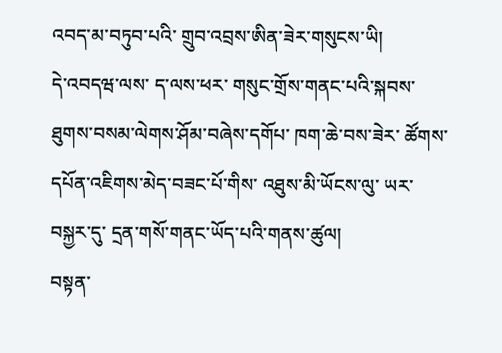འབད་མ་བཏུབ་པའི་ གྲུབ་འབྲས་ཨིན་ཟེར་གསུངས་ཡི།
དེ་འབདཝ་ལས་ ད་ལས་ཕར་ གསུང་གྲོས་གནང་པའི་སྐབས་ ཐུགས་བསམ་ལེགས་ཤོམ་བཞེས་དགོཔ་ ཁག་ཆེ་བས་ཟེར་ ཚོགས་དཔོན་འཇིགས་མེད་བཟང་པོ་གིས་ འཐུས་མི་ཡོངས་ལུ་ ཡར་བསྐྱར་དུ་ དྲན་གསོ་གནང་ཡོད་པའི་གནས་ཚུལ།
བསྟན་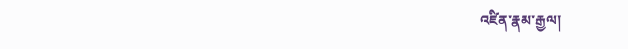འཛིན་རྣམ་རྒྱལ།